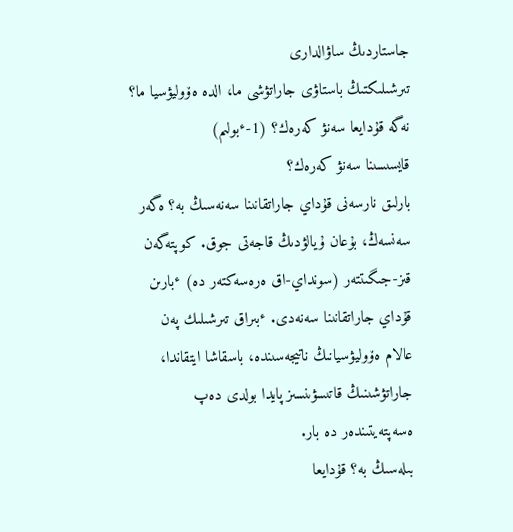جاستاردىڭ ساۋالدارى
تىرشىلىكتىڭ باستاۋى جاراتۋشى ما، الدە ەۆوليۋسيا ما؟ نەگە قۇدايعا سەنۋ كەرەك؟ (1-ٴبولىم)
قايسىسىنا سەنۋ كەرەك؟
بارلىق نارسەنى قۇداي جاراتقانىنا سەنەسىڭ بە؟ ەگەر سەنسەڭ، بۇعان ۇيالۋدىڭ قاجەتى جوق. كوپتەگەن قىز-جىگىتتەر (سونداي-اق ەرەسەكتەر دە) ٴبارىن قۇداي جاراتقانىنا سەنەدى. ٴبىراق تىرشىلىك پەن عالام ەۆوليۋسيانىڭ ناتيجەسىندە، باسقاشا ايتقاندا، جاراتۋشىنىڭ قاتىسۋىنسىز پايدا بولدى دەپ ەسەپتەيتىندەر دە بار.
بىلەسىڭ بە؟ قۇدايعا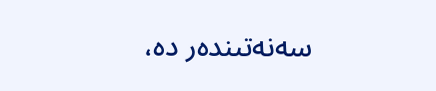سەنەتىندەر دە،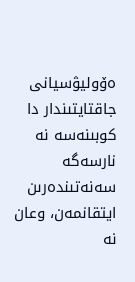ەۆوليۋسيانى جاقتايتىندار دا كوبىنەسە نە نارسەگە سەنەتىندەرىن ايتقانمەن، وعان نە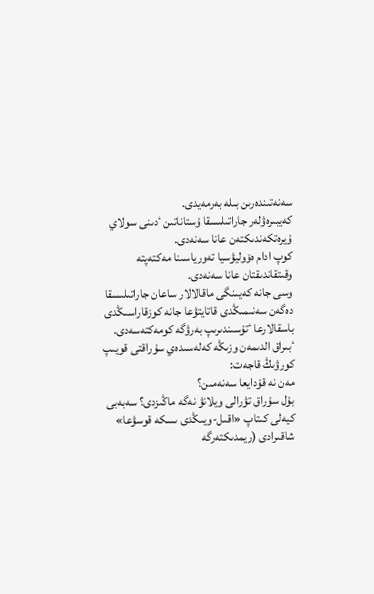سەنەتىندەرىن بىلە بەرمەيدى.
كەيبىرەۋلەر جاراتىلىسقا ۇستاناتىن ٴدىنى سولاي ۇيرەتكەندىكتەن عانا سەنەدى.
كوپ ادام ەۆوليۋسيا تەورياسىنا مەكتەپتە وقىتقاندىقتان عانا سەنەدى.
وسى جانە كەيىنگى ماقالالار ساعان جاراتىلىسقا دەگەن سەنىمىڭدى قاتايتۋعا جانە كوزقاراسىڭدى باسقالارعا ٴتۇسىندىرىپ بەرۋگە كومەكتەسەدى. ٴبىراق الدىمەن وزىڭە كەلەسىدەي سۇراقتى قويىپ كورۋىڭ قاجەت:
مەن نە قۇدايعا سەنەمىن؟
بۇل سۇراق تۋرالى ويلانۋ نەگە ماڭىزدى؟ سەبەبى كيەلى كىتاپ «اقىل-ويىڭدى ىسكە قوسۋعا» شاقىرادى (ريمدىكتەرگە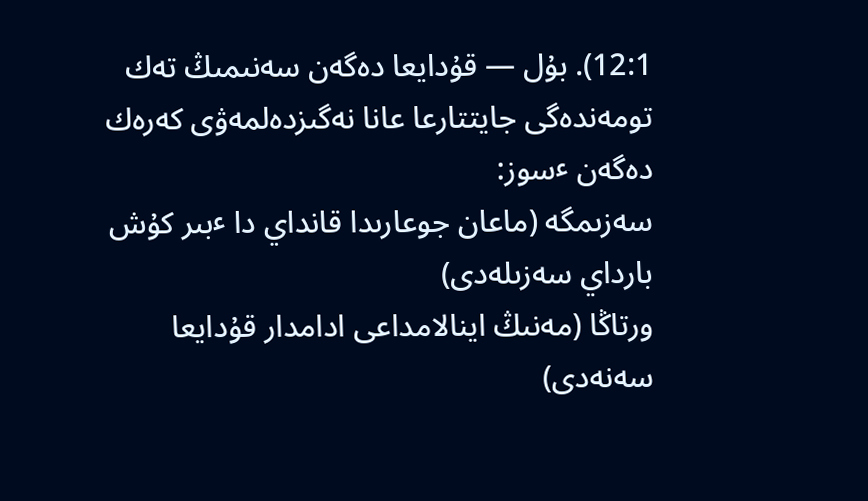12:1). بۇل — قۇدايعا دەگەن سەنىمىڭ تەك تومەندەگى جايتتارعا عانا نەگىزدەلمەۋى كەرەك دەگەن ٴسوز:
سەزىمگە (ماعان جوعارىدا قانداي دا ٴبىر كۇش بارداي سەزىلەدى)
ورتاڭا (مەنىڭ اينالامداعى ادامدار قۇدايعا سەنەدى)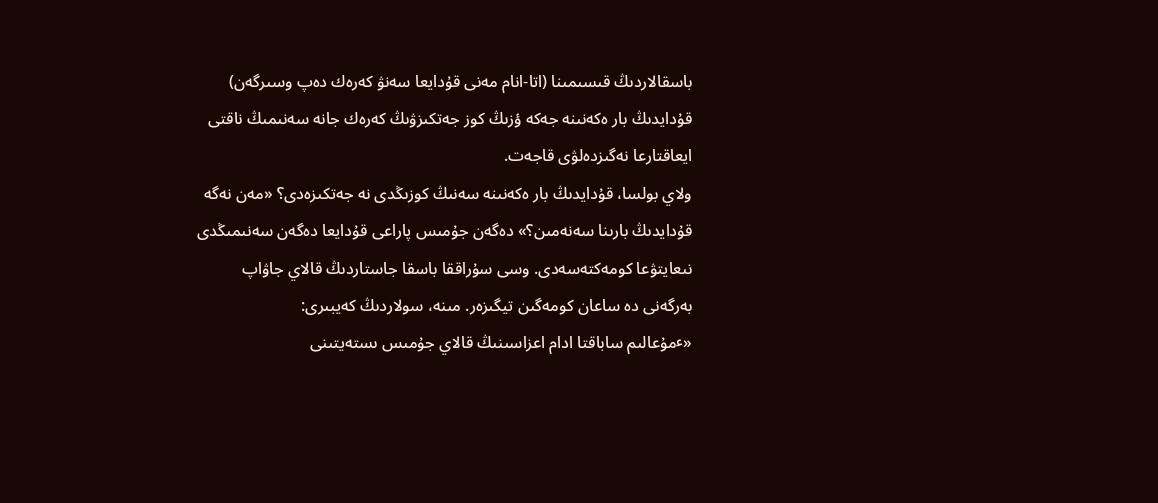باسقالاردىڭ قىسىمىنا (اتا-انام مەنى قۇدايعا سەنۋ كەرەك دەپ وسىرگەن)
قۇدايدىڭ بار ەكەنىنە جەكە ؤزىڭ كوز جەتكىزۋىڭ كەرەك جانە سەنىمىڭ ناقتى ايعاقتارعا نەگىزدەلۋى قاجەت.
ولاي بولسا، قۇدايدىڭ بار ەكەنىنە سەنىڭ كوزىڭدى نە جەتكىزەدى؟ «مەن نەگە قۇدايدىڭ بارىنا سەنەمىن؟» دەگەن جۇمىس پاراعى قۇدايعا دەگەن سەنىمىڭدى نىعايتۋعا كومەكتەسەدى. وسى سۇراققا باسقا جاستاردىڭ قالاي جاۋاپ بەرگەنى دە ساعان كومەگىن تيگىزەر. مىنە، سولاردىڭ كەيبىرى:
«ٴمۇعالىم ساباقتا ادام اعزاسىنىڭ قالاي جۇمىس ىستەيتىنى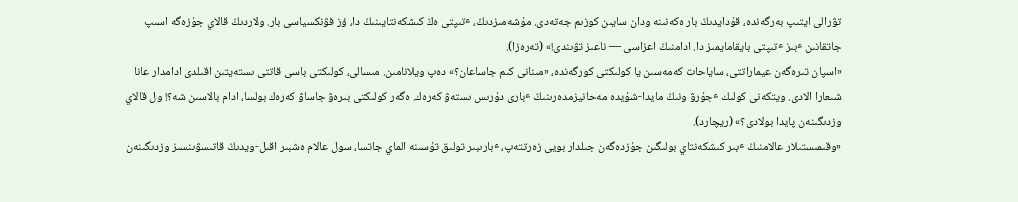تۋرالى ايتىپ بەرگەندە، قۇدايدىڭ بار ەكەنىنە ودان سايىن كوزىم جەتەدى. مۇشەمىزدىڭ، ٴتىپتى ەڭ كىشكەنتايىنىڭ دا، ؤز فۋنكسياسى بار. ولاردىڭ قالاي جۇزەگە اسىپ جاتقانىن ٴبىز ٴتىپتى بايقامايمىز دا. ادامنىڭ اعزاسى — ناعىز تۋىندى!» (تەرەزا).
«اسپان تىرەگەن عيماراتتى، ساياحات كەمەسىن يا كولىكتى كورگەندە، «مىنانى كىم جاساعان؟» دەپ ويلانامىن. مىسالى، كولىكتى باسى قاتتى ىستەيتىن اقىلدى ادامدار عانا شىعارا الادى. ويتكەنى كولىك ٴجۇرۋ ونىڭ مايدا-شۇيدە مەحانيزمدەرىنىڭ ٴبارى دۇرىس ىستەۋ كەرەك. ەگەر كولىكتى بىرەۋ جاساۋ كەرەك بولسا، ادام بالاسىن شە؟! ول قالاي وزدىگىنەن پايدا بولادى؟» (ريچارد).
«وقىمىستىلار عالامنىڭ ٴبىر كىشكەنتاي بولىگىن جۇزدەگەن جىلدار بويى زەرتتەپ، ٴبارىبىر تولىق تۇسىنە الماي جاتسا، سول عالام ەشبىر اقىل-ويدىڭ قاتىسۋىنسىز وزدىگىنەن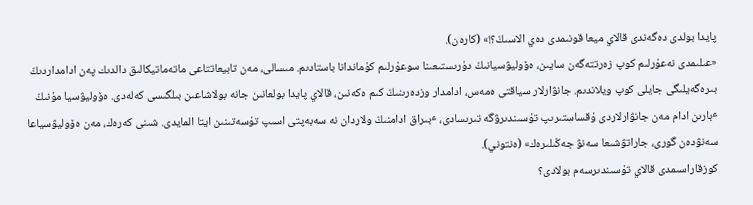پايدا بولدى دەگەندى قالاي ميعا قونىمدى دەي الاسىڭ؟!» (كارەن).
«عىلىمدى نەعۇرلىم كوپ زەرتتەگەن سايىن، ەۆوليۋسيانىڭ دۇرىستىعىنا سوعۇرلىم كۇماندانا باستادىم. مىسالى، مەن تابيعاتتاعى ماتەماتيكالىق دالدىك پەن ادامداردىڭ بىرەگەيلىگى جايلى كوپ ويلاندىم. جانۋارلار سياقتى ەمەس، ادامدار وزدەرىنىڭ كىم ەكەنىن، قالاي پايدا بولعانىن جانە بولاشاعىن بىلگىسى كەلەدى. ەۆوليۋسيا مۇنىڭ ٴبارىن ادام مەن جانۋارلاردى ۇقساستىرىپ تۇسىندىرۋگە تىرىسادى، ٴبىراق ادامنىڭ ولاردان نە سەبەپتى اسىپ تۇسەتىنىن ايتا المايدى. شىنى كەرەك، مەن ەۆوليۋسياعا سەنۋدەن گورى، جاراتۋشىعا سەنۋ جەڭىلىرەك» (ەنتوني).
كوزقاراسىمدى قالاي تۇسىندىرسەم بولادى؟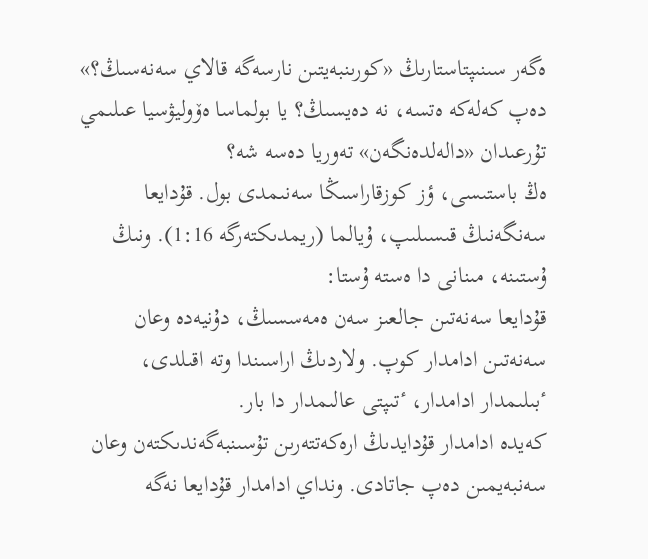ەگەر سىنىپتاستارىڭ «كورىنبەيتىن نارسەگە قالاي سەنەسىڭ؟» دەپ كەلەكە ەتسە، نە دەيسىڭ؟ يا بولماسا ەۆوليۋسيا عىلىمي تۇرعىدان «دالەلدەنگەن» تەوريا دەسە شە؟
ەڭ باستىسى، ؤز كوزقاراسىڭا سەنىمدى بول. قۇدايعا سەنگەنىڭ قىسىلىپ، ۇيالما (ريمدىكتەرگە 1:16). ونىڭ ۇستىنە، مىنانى دا ەستە ۇستا:
قۇدايعا سەنەتىن جالعىز سەن ەمەسسىڭ، دۇنيەدە وعان سەنەتىن ادامدار كوپ. ولاردىڭ اراسىندا وتە اقىلدى، ٴبىلىمدار ادامدار، ٴتىپتى عالىمدار دا بار.
كەيدە ادامدار قۇدايدىڭ ارەكەتتەرىن تۇسىنبەگەندىكتەن وعان سەنبەيمىن دەپ جاتادى. ونداي ادامدار قۇدايعا نەگە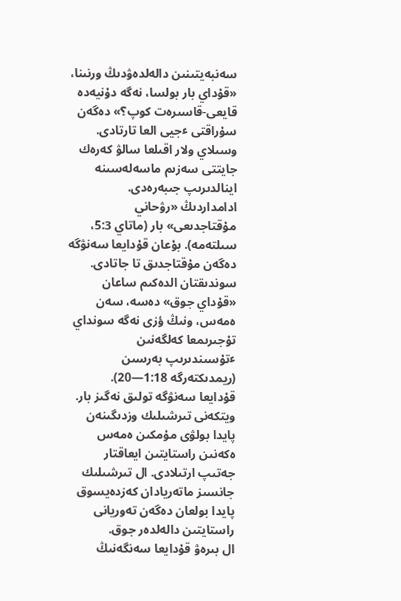سەنبەيتىنىن دالەلدەۋدىڭ ورنىنا، «قۇداي بار بولسا، نەگە دۇنيەدە قايعى-قاسىرەت كوپ؟» دەگەن سۇراقتى ٴجيى العا تارتادى. وسىلاي ولار اقىلعا سالۋ كەرەك جايتتى سەزىم ماسەلەسىنە اينالدىرىپ جىبەرەدى.
ادامداردىڭ «رۋحاني مۇقتاجدىعى» بار (ماتاي 5:3، سىلتەمە). بۇعان قۇدايعا سەنۋگە دەگەن مۇقتاجدىق تا جاتادى. سوندىقتان الدەكىم ساعان «قۇداي جوق» دەسە، سەن ەمەس، ونىڭ ؤزى نەگە سونداي تۇجىرىمعا كەلگەنىن ٴتۇسىندىرىپ بەرسىن (ريمدىكتەرگە 1:18—20).
قۇدايعا سەنۋگە تولىق نەگىز بار. ويتكەنى تىرشىلىك وزدىگىنەن پايدا بولۋى مۇمكىن ەمەس ەكەنىن راستايتىن ايعاقتار جەتىپ ارتىلادى. ال تىرشىلىك جانسىز ماتەريادان كەزدەيسوق پايدا بولعان دەگەن تەوريانى راستايتىن دالەلدەر جوق.
ال بىرەۋ قۇدايعا سەنگەنىڭ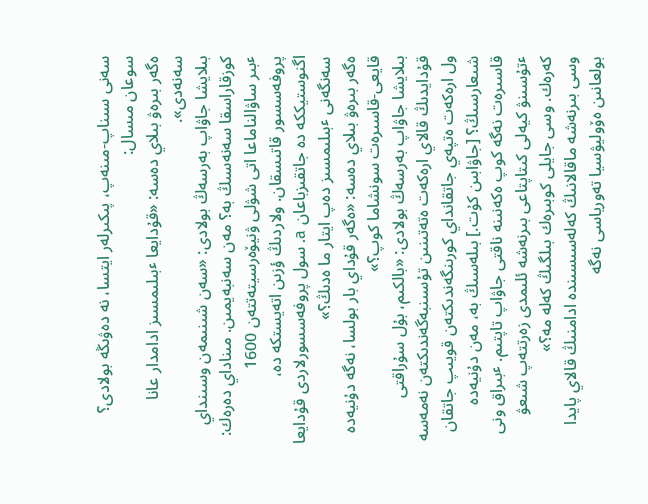سەنى سىناپ-مىنەپ، پىكىرلەر ايتسا، نە دەۋىڭە بولادى؟ سوعان مىسال:
ەگەر بىرەۋ بىلاي دەسە: «قۇدايعا ٴبىلىمسىز ادامدار عانا سەنەدى».
بىلايشا جاۋاپ بەرسەڭ بولادى: «سەن شىنىمەن وسىنداي كوزقاراسقا سەنەسىڭ بە؟ مەن سەنبەيمىن. مىناداي دەرەك: ٴبىر ساۋالناماعا اتى شۋلى ۋنيۆەرسيتەتتەن 1600 پروفەسسور قاتىسقان. ولاردىڭ ؤزىن اتەيستكە دە، اگنوستيككە دە جاتقىزباعان a. سول پروفەسسورلاردى قۇدايعا سەنگەنى ٴبىلىمسىز دەپ ايتار ما ەدىڭ؟»
ەگەر بىرەۋ بىلاي دەسە: «ەگەر قۇداي بار بولسا، نەگە دۇنيەدە قايعى-قاسىرەت سونشاما كوپ؟»
بىلايشا جاۋاپ بەرسەڭ بولادى: «بالكىم، بۇل سۇراقتى قۇدايدىڭ قالاي ارەكەت ەتەتىنىن تۇسىنبەگەندىكتەن نەمەسە ول ارەكەت ەتپەي جاتقانداي كورىنگەندىكتەن قويىپ جاتقان شىعارسىڭ؟ [جاۋابىن كۇت.] بىلەسىڭ بە، مەن دۇنيەدە قاسىرەت نەگە كوپ ەكەنىنە ناقتى جاۋاپ تاپتىم. ٴبىراق ونى ٴتۇسىنۋ كيەلى كىتاپتاعى بىرنەشە ئلىمدى زەرتتەپ شىعۋ كەرەك. وسى جايلى كوبىرەك بىلگىڭ كەلە مە؟»
وسى بىرنەشە ماقالانىڭ كەلەسىسىندە ادامنىڭ قالاي پايدا بولعانىن ەۆوليۋسيا تەورياسى نەگە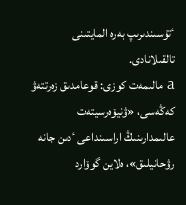ٴتۇسىندىرىپ بەرە المايتىنى تالقىلانادى.
a مالىمەت كوزى: قوعامدىق زەرتتەۋ كەڭەسى، «ۋنيۆەرسيتەت عالىمدارىنىڭ اراسىنداعى ٴدىن جانە رۋحانيلىق»، ەلاين گوۆارد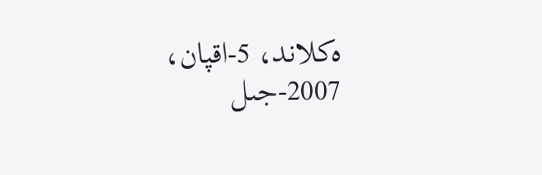ەكلاند، 5-اقپان، 2007-جىل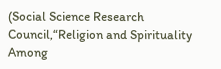(Social Science Research Council,“Religion and Spirituality Among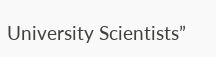University Scientists”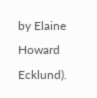by Elaine Howard Ecklund).